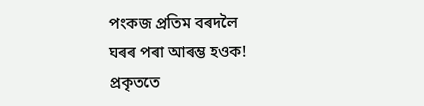পংকজ প্ৰতিম বৰদলৈ
ঘৰৰ পৰা আৰম্ভ হওক!
প্ৰকৃততে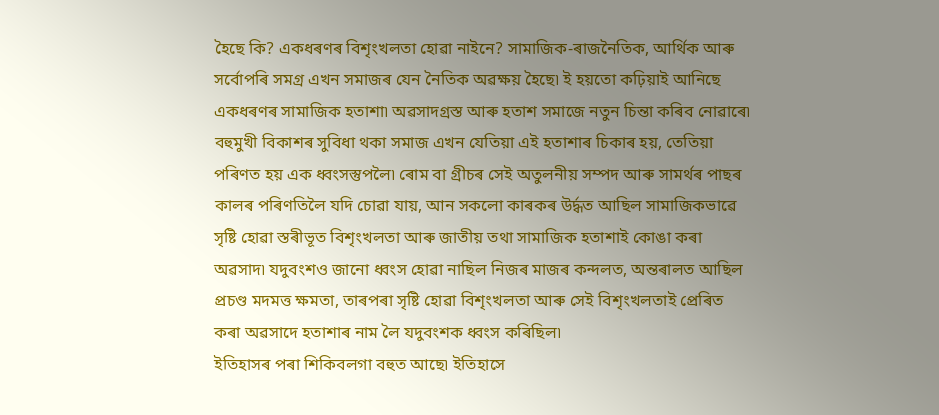হৈছে কি? একধৰণৰ বিশৃংখলতা হোৱা নাইনে? সামাজিক-ৰাজনৈতিক, আৰ্থিক আৰু সৰ্বোপৰি সমগ্ৰ এখন সমাজৰ যেন নৈতিক অৱক্ষয় হৈছে৷ ই হয়তো কঢ়িয়াই আনিছে একধৰণৰ সামাজিক হতাশা৷ অৱসাদগ্ৰস্ত আৰু হতাশ সমাজে নতুন চিন্তা কৰিব নোৱাৰে৷ বহুমুখী বিকাশৰ সুবিধা থকা সমাজ এখন যেতিয়া এই হতাশাৰ চিকাৰ হয়, তেতিয়া পৰিণত হয় এক ধ্বংসস্তুপলৈ৷ ৰোম বা গ্ৰীচৰ সেই অতুলনীয় সম্পদ আৰু সামৰ্থৰ পাছৰ কালৰ পৰিণতিলৈ যদি চোৱা যায়, আন সকলো কাৰকৰ উৰ্দ্ধত আছিল সামাজিকভাৱে সৃষ্টি হোৱা স্তৰীভূত বিশৃংখলতা আৰু জাতীয় তথা সামাজিক হতাশাই কোঙা কৰা অৱসাদ৷ যদুবংশও জানো ধ্বংস হোৱা নাছিল নিজৰ মাজৰ কন্দলত, অন্তৰালত আছিল প্ৰচণ্ড মদমত্ত ক্ষমতা, তাৰপৰা সৃষ্টি হোৱা বিশৃংখলতা আৰু সেই বিশৃংখলতাই প্ৰেৰিত কৰা অৱসাদে হতাশাৰ নাম লৈ যদুবংশক ধ্বংস কৰিছিল৷
ইতিহাসৰ পৰা শিকিবলগা বহুত আছে৷ ইতিহাসে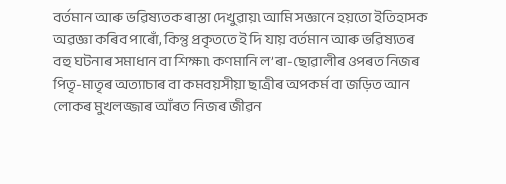বৰ্তমান আৰু ভৱিষ্যতক ৰাস্তা দেখুৱায়৷ আমি সজ্ঞানে হয়তো ইতিহাসক অৱজ্ঞা কৰিব পাৰোঁ, কিন্তু প্ৰকৃততে ই দি যায় বৰ্তমান আৰু ভৱিষ্যতৰ বহু ঘটনাৰ সমাধান বা শিক্ষা৷ কণমানি ল’ৰা-ছোৱালীৰ ওপৰত নিজৰ পিতৃ-মাতৃৰ অত্যাচাৰ বা কমবয়সীয়া ছাত্ৰীৰ অপকৰ্ম বা জড়িত আন লোকৰ মুখলজ্জাৰ আঁৰত নিজৰ জীৱন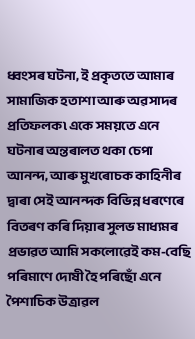ধ্বংসৰ ঘটনা, ই প্ৰকৃততে আমাৰ সামাজিক হতাশা আৰু অৱসাদৰ প্ৰতিফলক৷ একে সময়তে এনে ঘটনাৰ অন্তৰালত থকা চেপা আনন্দ, আৰু মুখৰোচক কাহিনীৰ দ্বাৰা সেই আনন্দক বিভিন্ন ধৰণেৰে বিতৰণ কৰি দিয়াৰ সুলভ মাধ্যমৰ প্ৰভাৱত আমি সকলোৱেই কম-বেছি পৰিমাণে দোষী হৈ পৰিছোঁ এনে পৈশাচিক উত্ৰাৱল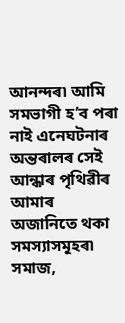আনন্দৰ৷ আমি সমভাগী হ’ব পৰা নাই এনেঘটনাৰ অন্তৰালৰ সেই আন্ধাৰ পৃথিৱীৰ আমাৰ অজানিতে থকা সমস্যাসমূহৰ৷ সমাজ,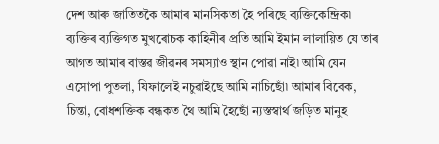দেশ আৰু জাতিতকৈ আমাৰ মানসিকতা হৈ পৰিছে ব্যক্তিকেন্দ্ৰিক৷ ব্যক্তিৰ ব্যক্তিগত মুখৰোচক কাহিনীৰ প্ৰতি আমি ইমান লালায়িত যে তাৰ আগত আমাৰ বাস্তৱ জীৱনৰ সমস্যাও স্থান পোৱা নাই৷ আমি যেন এসোপা পুতলা, যিফালেই নচুৱাইছে আমি নাচিছোঁ৷ আমাৰ বিবেক, চিন্তা, বোধশক্তিক বন্ধকত থৈ আমি হৈছোঁ ন্যস্তস্বাৰ্থ জড়িত মানুহ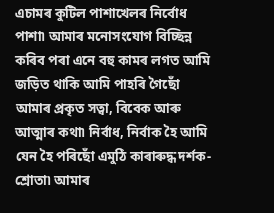এচামৰ কুটিল পাশাখেলৰ নিৰ্বোধ পাশা৷ আমাৰ মনোসংযোগ বিচ্ছিন্ন কৰিব পৰা এনে বহু কামৰ লগত আমি জড়িত থাকি আমি পাহৰি গৈছোঁ আমাৰ প্ৰকৃত সত্বা, বিবেক আৰু আত্মাৰ কথা৷ নিৰ্বাধ, নিৰ্বাক হৈ আমি যেন হৈ পৰিছোঁ এমুঠি কাৰাৰুদ্ধ দৰ্শক-শ্ৰোতা৷ আমাৰ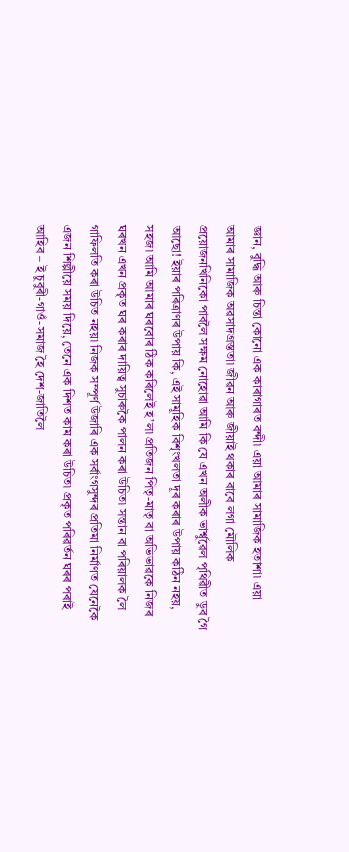জ্ঞান, বুদ্ধি আৰু চিন্তা কোনো এক কাৰাগাৰত বন্দী৷ এয়া আমাৰ সামাজিক হতাশা৷ এয়া আমাৰ সামাজিক অৱসাদগ্ৰস্ততা৷ জীৱন আৰু জীয়াই থকাৰ বাবে লগা মৌলিক প্ৰয়োজনখিনিকো পাবলৈ সক্ষম নোহোৱা আমি কি যে এখন অলীক ভাৰ্শ্বুৱেল পৃথিৱীত ডুব গৈ আছো! ইয়াৰ পৰিত্ৰাণৰ উপায় কি, এই সামূহিক বিশৃংখলতা দূৰ কৰাৰ উপায় কঠিন নহয়, সহজ৷ আমি আমাৰ ঘৰবোৰ ঠিক কৰিলেই হ’ল৷ প্ৰতিজন পিতৃ-মাতৃ বা অভিভাৱকে নিজৰ ঘৰখন এখন প্ৰকৃত ঘৰ কৰাৰ দায়িত্ব সুচাৰুকৈ পালন কৰা উচিত৷ সন্তান বা পৰিয়ালক লৈ গাফিলতি কৰা উচিত নহয়৷ নিজক সম্পূৰ্ণ উজাৰি এক সৰ্বাংগসুন্দৰ প্ৰতিমা নিৰ্মাণত যেনেকৈ এজন শিল্পীয়ে সময় দিয়ে, তেনে এক দিশত কাম কৰা উচিত৷ প্ৰকৃত পৰিৱৰ্তন ঘৰৰ পৰাই আহিব – ই চুবুৰী-গাওঁ-সমাজ হৈ দেশ-জাতিলৈ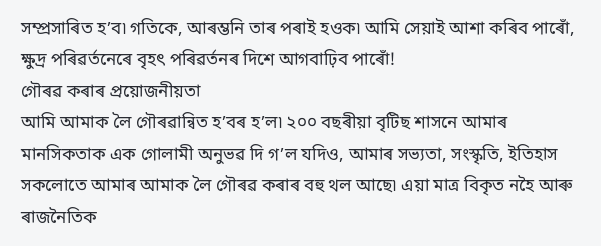সম্প্ৰসাৰিত হ’ব৷ গতিকে, আৰম্ভনি তাৰ পৰাই হওক৷ আমি সেয়াই আশা কৰিব পাৰোঁ, ক্ষুদ্ৰ পৰিৱৰ্তনেৰে বৃহৎ পৰিৱৰ্তনৰ দিশে আগবাঢ়িব পাৰোঁ!
গৌৰৱ কৰাৰ প্ৰয়োজনীয়তা
আমি আমাক লৈ গৌৰৱান্বিত হ’বৰ হ’ল৷ ২০০ বছৰীয়া বৃটিছ শাসনে আমাৰ মানসিকতাক এক গোলামী অনুভৱ দি গ’ল যদিও, আমাৰ সভ্যতা, সংস্কৃতি, ইতিহাস সকলোতে আমাৰ আমাক লৈ গৌৰৱ কৰাৰ বহু থল আছে৷ এয়া মাত্ৰ বিকৃত নহৈ আৰু ৰাজনৈতিক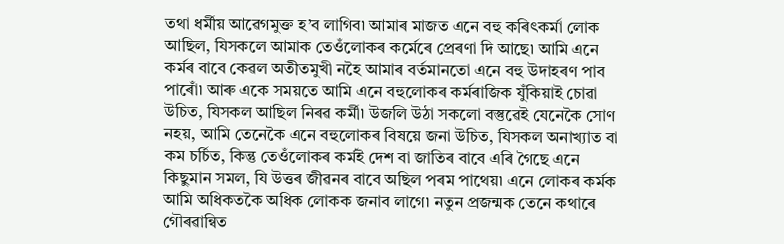তথা ধৰ্মীয় আৱেগমুক্ত হ’ব লাগিব৷ আমাৰ মাজত এনে বহু কৰিৎকৰ্মা লোক আছিল, যিসকলে আমাক তেওঁলোকৰ কৰ্মেৰে প্ৰেৰণা দি আছে৷ আমি এনে কৰ্মৰ বাবে কেৱল অতীতমুখী নহৈ আমাৰ বৰ্তমানতো এনে বহু উদাহৰণ পাব পাৰোঁ৷ আৰু একে সময়তে আমি এনে বহুলোকৰ কৰ্মৰাজিক যুঁকিয়াই চোৱা উচিত, যিসকল আছিল নিৰৱ কৰ্মী৷ উজলি উঠা সকলো বস্তুৱেই যেনেকৈ সোণ নহয়, আমি তেনেকৈ এনে বহুলোকৰ বিষয়ে জনা উচিত, যিসকল অনাখ্যাত বা কম চৰ্চিত, কিন্তু তেওঁলোকৰ কৰ্মই দেশ বা জাতিৰ বাবে এৰি গৈছে এনে কিছুমান সমল, যি উত্তৰ জীৱনৰ বাবে অছিল পৰম পাথেয়৷ এনে লোকৰ কৰ্মক আমি অধিকতকৈ অধিক লোকক জনাব লাগে৷ নতুন প্ৰজন্মক তেনে কথাৰে গৌৰৱান্বিত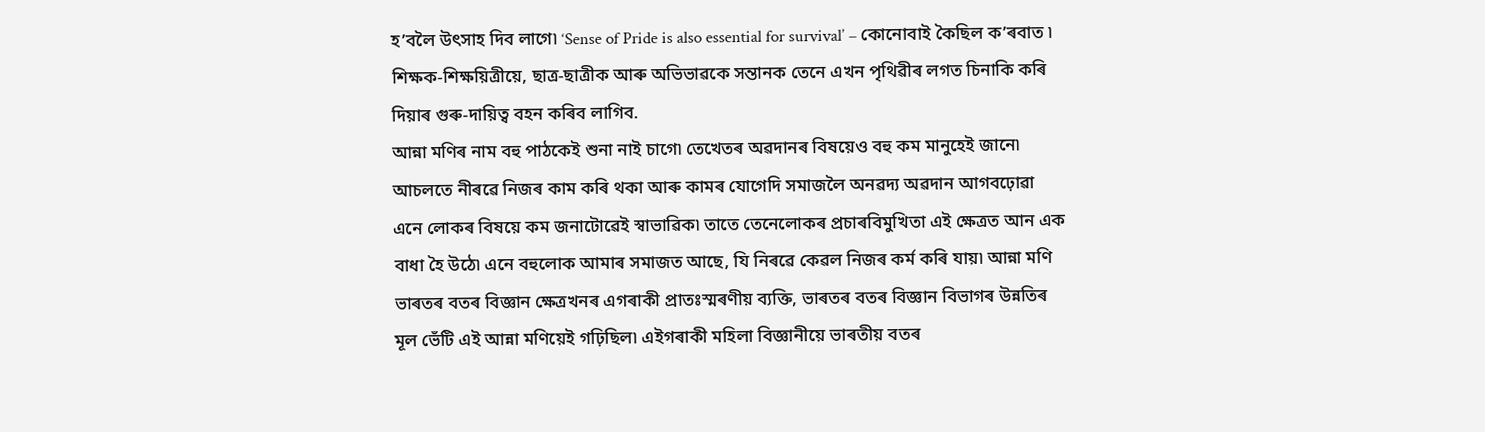হ’বলৈ উৎসাহ দিব লাগে৷ ‘Sense of Pride is also essential for survival’ – কোনোবাই কৈছিল ক’ৰবাত ৷ শিক্ষক-শিক্ষয়িত্ৰীয়ে, ছাত্ৰ-ছাত্ৰীক আৰু অভিভাৱকে সন্তানক তেনে এখন পৃথিৱীৰ লগত চিনাকি কৰি দিয়াৰ গুৰু-দায়িত্ব বহন কৰিব লাগিব.
আন্না মণিৰ নাম বহু পাঠকেই শুনা নাই চাগে৷ তেখেতৰ অৱদানৰ বিষয়েও বহু কম মানুহেই জানে৷ আচলতে নীৰৱে নিজৰ কাম কৰি থকা আৰু কামৰ যোগেদি সমাজলৈ অনৱদ্য অৱদান আগবঢ়োৱা এনে লোকৰ বিষয়ে কম জনাটোৱেই স্বাভাৱিক৷ তাতে তেনেলোকৰ প্ৰচাৰবিমুখিতা এই ক্ষেত্ৰত আন এক বাধা হৈ উঠে৷ এনে বহুলোক আমাৰ সমাজত আছে, যি নিৰৱে কেৱল নিজৰ কৰ্ম কৰি যায়৷ আন্না মণি ভাৰতৰ বতৰ বিজ্ঞান ক্ষেত্ৰখনৰ এগৰাকী প্ৰাতঃস্মৰণীয় ব্যক্তি, ভাৰতৰ বতৰ বিজ্ঞান বিভাগৰ উন্নতিৰ মূল ভেঁটি এই আন্না মণিয়েই গঢ়িছিল৷ এইগৰাকী মহিলা বিজ্ঞানীয়ে ভাৰতীয় বতৰ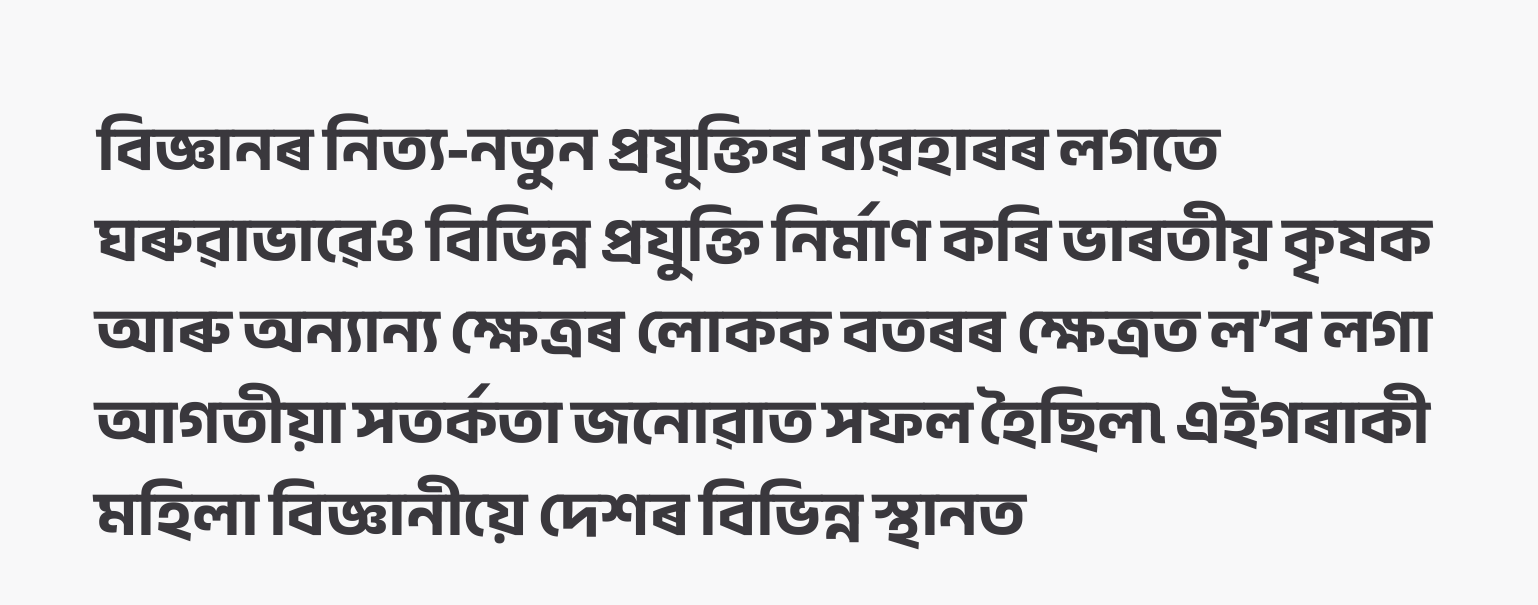বিজ্ঞানৰ নিত্য-নতুন প্ৰযুক্তিৰ ব্যৱহাৰৰ লগতে ঘৰুৱাভাৱেও বিভিন্ন প্ৰযুক্তি নিৰ্মাণ কৰি ভাৰতীয় কৃষক আৰু অন্যান্য ক্ষেত্ৰৰ লোকক বতৰৰ ক্ষেত্ৰত ল’ব লগা আগতীয়া সতৰ্কতা জনোৱাত সফল হৈছিল৷ এইগৰাকী মহিলা বিজ্ঞানীয়ে দেশৰ বিভিন্ন স্থানত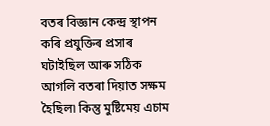বতৰ বিজ্ঞান কেন্দ্ৰ স্থাপন কৰি প্ৰযুক্তিৰ প্ৰসাৰ ঘটাইছিল আৰু সঠিক আগলি বতৰা দিয়াত সক্ষম হৈছিল৷ কিন্তু মুষ্টিমেয় এচাম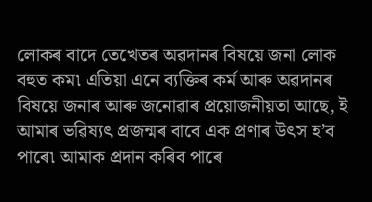লোকৰ বাদে তেখেতৰ অৱদানৰ বিষয়ে জনা লোক বহুত কম৷ এতিয়া এনে ব্যক্তিৰ কৰ্ম আৰু অৱদানৰ বিষয়ে জনাৰ আৰু জনোৱাৰ প্ৰয়োজনীয়তা আছে, ই আমাৰ ভৱিষ্যৎ প্ৰজন্মৰ বাবে এক প্ৰণাৰ উৎস হ’ব পাৰে৷ আমাক প্ৰদান কৰিব পাৰে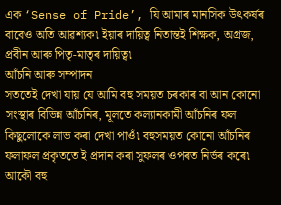এক ‘Sense of Pride’, যি আমাৰ মানসিক উৎকৰ্ষৰ বাবেও অতি আৱশ্যক৷ ইয়াৰ দায়িত্ব নিতান্তই শিক্ষক, অগ্ৰজ, প্ৰবীন আৰু পিতৃ-মাতৃৰ দায়িত্ব৷
আঁচনি আৰু সম্পাদন
সততেই দেখা যায় যে আমি বহু সময়ত চৰকাৰ বা আন কোনো সংস্থাৰ বিভিন্ন আঁচনিৰ, মূলতে কল্যানকামী আঁচনিৰ ফল কিছুলোকে লাভ কৰা দেখা পাওঁ৷ বহুসময়ত কোনো আঁচনিৰ ফলাফল প্ৰকৃততে ই প্ৰদান কৰা সুফলৰ ওপৰত নিৰ্ভৰ কৰে৷ আকৌ বহু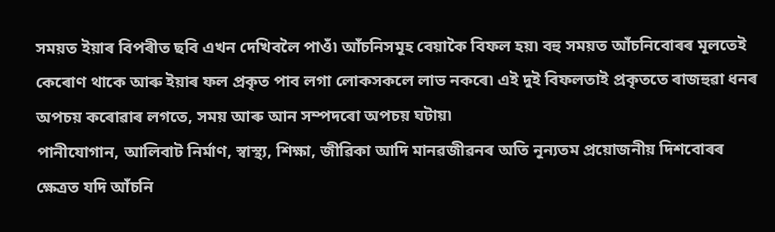সময়ত ইয়াৰ বিপৰীত ছবি এখন দেখিবলৈ পাওঁ৷ আঁচনিসমূহ বেয়াকৈ বিফল হয়৷ বহু সময়ত আঁচনিবোৰৰ মূলতেই কেৰোণ থাকে আৰু ইয়াৰ ফল প্ৰকৃত পাব লগা লোকসকলে লাভ নকৰে৷ এই দুই বিফলতাই প্ৰকৃততে ৰাজহুৱা ধনৰ অপচয় কৰোৱাৰ লগতে, সময় আৰু আন সম্পদৰো অপচয় ঘটায়৷
পানীযোগান, আলিবাট নিৰ্মাণ, স্বাস্থ্য, শিক্ষা, জীৱিকা আদি মানৱজীৱনৰ অতি নূন্যতম প্ৰয়োজনীয় দিশবোৰৰ ক্ষেত্ৰত যদি আঁচনি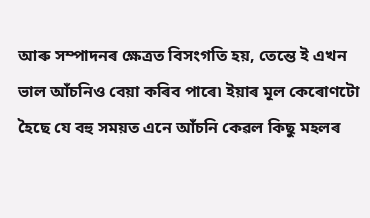আৰু সম্পাদনৰ ক্ষেত্ৰত বিসংগতি হয়, তেন্তে ই এখন ভাল আঁচনিও বেয়া কৰিব পাৰে৷ ইয়াৰ মূল কেৰোণটো হৈছে যে বহু সময়ত এনে আঁচনি কেৱল কিছু মহলৰ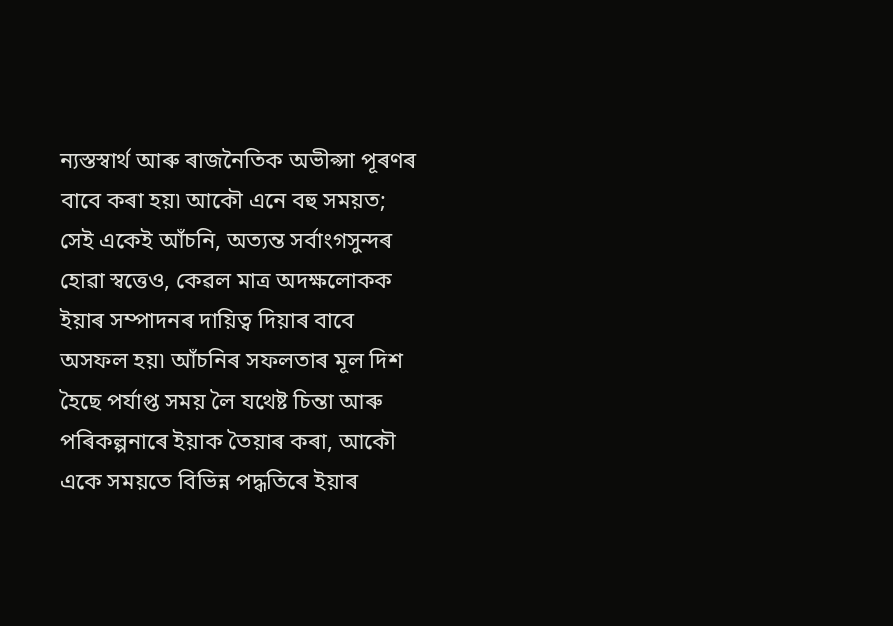ন্যস্তস্বাৰ্থ আৰু ৰাজনৈতিক অভীপ্সা পূৰণৰ বাবে কৰা হয়৷ আকৌ এনে বহু সময়ত; সেই একেই আঁচনি, অত্যন্ত সৰ্বাংগসুন্দৰ হোৱা স্বত্তেও, কেৱল মাত্ৰ অদক্ষলোকক ইয়াৰ সম্পাদনৰ দায়িত্ব দিয়াৰ বাবে অসফল হয়৷ আঁচনিৰ সফলতাৰ মূল দিশ হৈছে পৰ্যাপ্ত সময় লৈ যথেষ্ট চিন্তা আৰু পৰিকল্পনাৰে ইয়াক তৈয়াৰ কৰা, আকৌ একে সময়তে বিভিন্ন পদ্ধতিৰে ইয়াৰ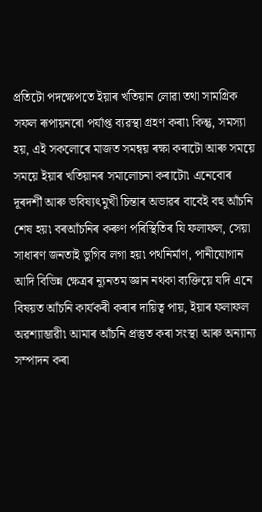প্ৰতিটো পদক্ষেপতে ইয়াৰ খতিয়ান লোৱা তথা সামগ্ৰিক সফল ৰূপায়নৰো পৰ্যাপ্ত ব্যৱস্থা গ্ৰহণ কৰা৷ কিন্তু, সমস্যা হয়, এই সকলোৰে মাজত সমন্বয় ৰক্ষা কৰাটো আৰু সময়ে সময়ে ইয়াৰ খতিয়ানৰ সমালোচনা কৰাটো৷ এনেবোৰ দূৰদৰ্শী আৰু ভবিষ্যৎমুখী চিন্তাৰ অভাৱৰ বাবেই বহু আঁচনি শেষ হয়৷ বৰআঁচনিৰ কৰুণ পৰিস্থিতিৰ যি ফলাফল, সেয়া সাধাৰণ জনতাই ভুগিব লগা হয়৷ পথনিৰ্মাণ, পানীযোগান আদি বিভিন্ন ক্ষেত্ৰৰ ন্যূনতম জ্ঞান নথকা ব্যক্তিয়ে যদি এনে বিষয়ত আঁচনি কাৰ্যকৰী কৰাৰ দায়িত্ব পায়, ইয়াৰ ফলাফল অৱশ্যাম্ভাৱী৷ আমাৰ আঁচনি প্ৰস্তুত কৰা সংস্থা আৰু অন্যান্য সম্পাদন কৰা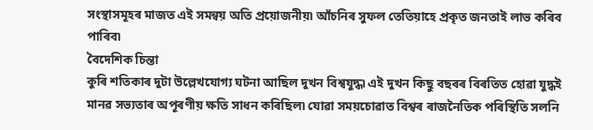সংস্থাসমূহৰ মাজত এই সমন্বয় অতি প্ৰয়োজনীয়৷ আঁচনিৰ সুফল তেতিয়াহে প্ৰকৃত জনতাই লাভ কৰিব পাৰিব৷
বৈদেশিক চিন্তা
কুৰি শতিকাৰ দুটা উল্লেখযোগ্য ঘটনা আছিল দুখন বিশ্বযুদ্ধ৷ এই দুখন কিছু বছৰৰ বিৰতিত হোৱা যুদ্ধই মানৱ সভ্যতাৰ অপূৰণীয় ক্ষতি সাধন কৰিছিল৷ যোৱা সময়চোৱাত বিশ্বৰ ৰাজনৈতিক পৰিস্থিতি সলনি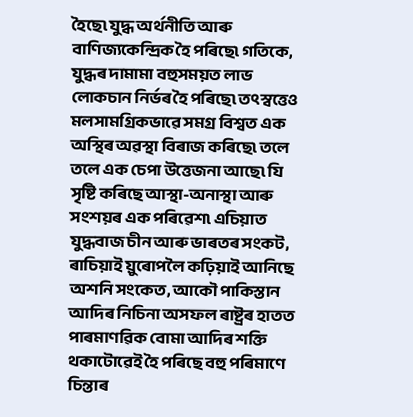হৈছে৷ যুদ্ধ অৰ্থনীতি আৰু বাণিজ্যকেন্দ্ৰিক হৈ পৰিছে৷ গতিকে, যুদ্ধৰ দামামা বহুসময়ত লাভ লোকচান নিৰ্ভৰ হৈ পৰিছে৷ তৎস্বত্তেও মলসামগ্ৰিকভাৱে সমগ্ৰ বিশ্বত এক অস্থিৰ অৱস্থা বিৰাজ কৰিছে৷ তলে তলে এক চেপা উত্তেজনা আছে৷ যি সৃষ্টি কৰিছে আস্থা-অনাস্থা আৰু সংশয়ৰ এক পৰিৱেশ৷ এচিয়াত যুদ্ধবাজ চীন আৰু ভাৰতৰ সংকট, ৰাচিয়াই য়ুৰোপলৈ কঢ়িয়াই আনিছে অশনি সংকেত, আকৌ পাকিস্তান আদিৰ নিচিনা অসফল ৰাষ্ট্ৰৰ হাতত পাৰমাণৱিক বোমা আদিৰ শক্তি থকাটোৱেই হৈ পৰিছে বহু পৰিমাণে চিন্তাৰ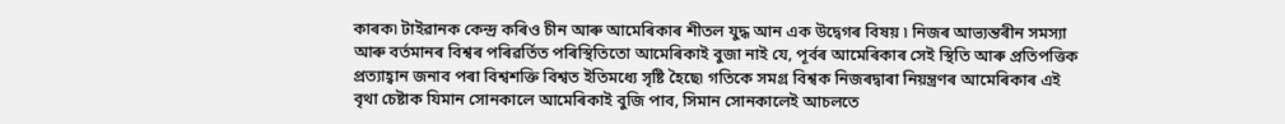কাৰক৷ টাইৱানক কেন্দ্ৰ কৰিও চীন আৰু আমেৰিকাৰ শীতল যুদ্ধ আন এক উদ্বেগৰ বিষয় ৷ নিজৰ আভ্যন্তৰীন সমস্যা আৰু বৰ্তমানৰ বিশ্বৰ পৰিৱৰ্তিত পৰিস্থিতিতো আমেৰিকাই বুজা নাই যে, পূৰ্বৰ আমেৰিকাৰ সেই স্থিতি আৰু প্ৰতিপত্তিক প্ৰত্যাহ্বান জনাব পৰা বিশ্বশক্তি বিশ্বত ইতিমধ্যে সৃষ্টি হৈছে৷ গতিকে সমগ্ৰ বিশ্বক নিজৰদ্বাৰা নিয়ন্ত্ৰণৰ আমেৰিকাৰ এই বৃথা চেষ্টাক যিমান সোনকালে আমেৰিকাই বুজি পাব, সিমান সোনকালেই আচলতে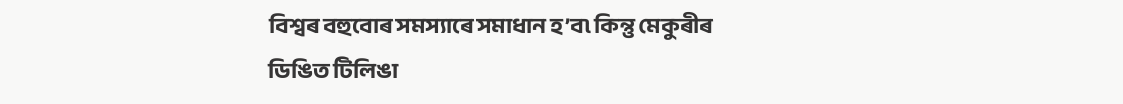বিশ্বৰ বহুবোৰ সমস্যাৰে সমাধান হ’ব৷ কিন্তু মেকুৰীৰ ডিঙিত টিলিঙা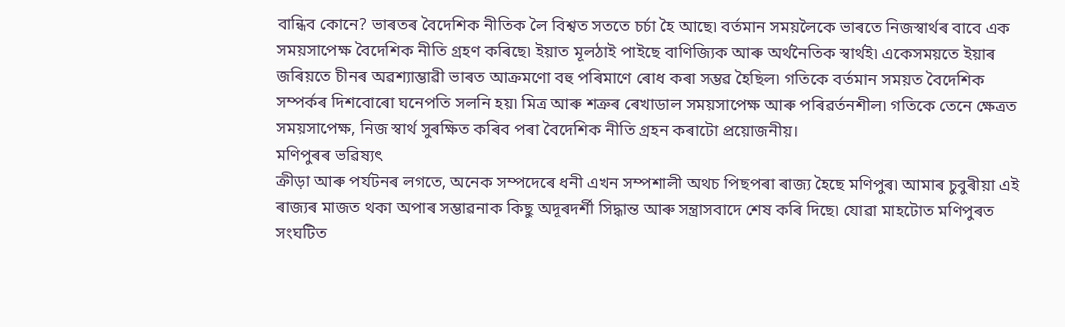বান্ধিব কোনে? ভাৰতৰ বৈদেশিক নীতিক লৈ বিশ্বত সততে চৰ্চা হৈ আছে৷ বৰ্তমান সময়লৈকে ভাৰতে নিজস্বাৰ্থৰ বাবে এক সময়সাপেক্ষ বৈদেশিক নীতি গ্ৰহণ কৰিছে৷ ইয়াত মূলঠাই পাইছে বাণিজ্যিক আৰু অৰ্থনৈতিক স্বাৰ্থই৷ একেসময়তে ইয়াৰ জৰিয়তে চীনৰ অৱশ্যাম্ভাৱী ভাৰত আক্ৰমণো বহু পৰিমাণে ৰোধ কৰা সম্ভৱ হৈছিল৷ গতিকে বৰ্তমান সময়ত বৈদেশিক সম্পৰ্কৰ দিশবোৰো ঘনেপতি সলনি হয়৷ মিত্ৰ আৰু শত্ৰুৰ ৰেখাডাল সময়সাপেক্ষ আৰু পৰিৱৰ্তনশীল৷ গতিকে তেনে ক্ষেত্ৰত সময়সাপেক্ষ, নিজ স্বাৰ্থ সুৰক্ষিত কৰিব পৰা বৈদেশিক নীতি গ্ৰহন কৰাটো প্ৰয়োজনীয়।
মণিপুৰৰ ভৱিষ্যৎ
ক্ৰীড়া আৰু পৰ্যটনৰ লগতে, অনেক সম্পদেৰে ধনী এখন সম্পশালী অথচ পিছপৰা ৰাজ্য হৈছে মণিপুৰ৷ আমাৰ চুবুৰীয়া এই ৰাজ্যৰ মাজত থকা অপাৰ সম্ভাৱনাক কিছু অদূৰদৰ্শী সিদ্ধান্ত আৰু সন্ত্ৰাসবাদে শেষ কৰি দিছে৷ যোৱা মাহটোত মণিপুৰত সংঘটিত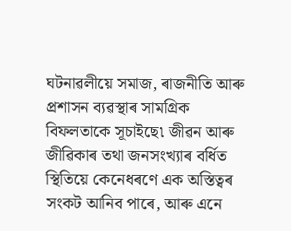ঘটনাৱলীয়ে সমাজ, ৰাজনীতি আৰু প্ৰশাসন ব্যৱস্থাৰ সামগ্ৰিক বিফলতাকে সূচাইছে৷ জীৱন আৰু জীৱিকাৰ তথা জনসংখ্যাৰ বৰ্ধিত স্থিতিয়ে কেনেধৰণে এক অস্তিত্বৰ সংকট আনিব পাৰে, আৰু এনে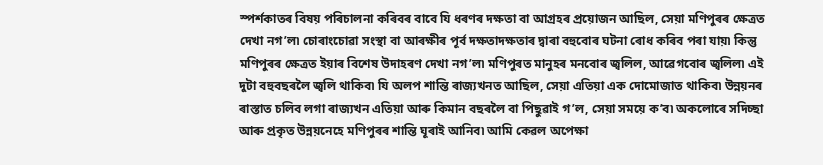স্পৰ্শকাতৰ বিষয় পৰিচালনা কৰিবৰ বাবে যি ধৰণৰ দক্ষতা বা আগ্ৰহৰ প্ৰয়োজন আছিল, সেয়া মণিপুৰৰ ক্ষেত্ৰত দেখা নগ’ল৷ চোৰাংচোৱা সংস্থা বা আৰক্ষীৰ পূৰ্ব দক্ষতাদক্ষতাৰ দ্বাৰা বহুবোৰ ঘটনা ৰোধ কৰিব পৰা যায়৷ কিন্তু মণিপুৰৰ ক্ষেত্ৰত ইয়াৰ বিশেষ উদাহৰণ দেখা নগ’ল৷ মণিপুৰত মানুহৰ মনবোৰ জ্বলিল, আৱেগবোৰ জ্বলিল৷ এই দুটা বহুবছৰলৈ জ্বলি থাকিব৷ যি অলপ শান্তি ৰাজ্যখনত আছিল, সেয়া এতিয়া এক দোমোজাত থাকিব৷ উন্নয়নৰ ৰাস্তাত চলিব লগা ৰাজ্যখন এতিয়া আৰু কিমান বছৰলৈ বা পিছুৱাই গ’ল, সেয়া সময়ে ক’ব৷ অকলোৰে সদিচ্ছা আৰু প্ৰকৃত উন্নয়নেহে মণিপুৰৰ শান্তি ঘূৰাই আনিব৷ আমি কেৱল অপেক্ষা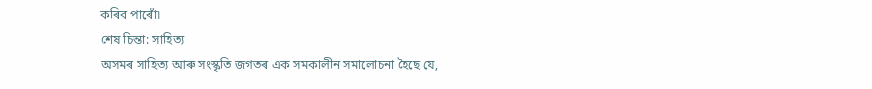কৰিব পাৰোঁ৷
শেষ চিন্তা: সাহিত্য
অসমৰ সাহিত্য আৰু সংস্কৃতি জগতৰ এক সমকালীন সমালোচনা হৈছে যে,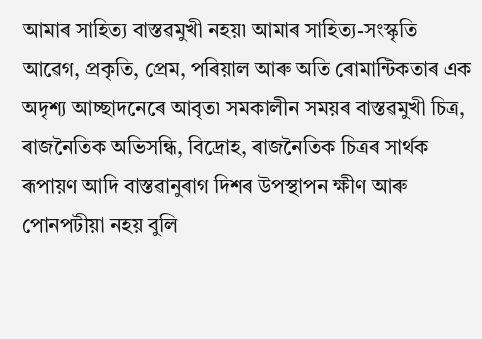আমাৰ সাহিত্য বাস্তৱমুখী নহয়৷ আমাৰ সাহিত্য-সংস্কৃতি আৱেগ, প্ৰকৃতি, প্ৰেম, পৰিয়াল আৰু অতি ৰোমান্টিকতাৰ এক অদৃশ্য আচ্ছাদনেৰে আবৃত৷ সমকালীন সময়ৰ বাস্তৱমুখী চিত্ৰ, ৰাজনৈতিক অভিসন্ধি, বিদ্ৰোহ, ৰাজনৈতিক চিত্ৰৰ সাৰ্থক ৰূপায়ণ আদি বাস্তৱানুৰাগ দিশৰ উপস্থাপন ক্ষীণ আৰু পোনপটীয়া নহয় বুলি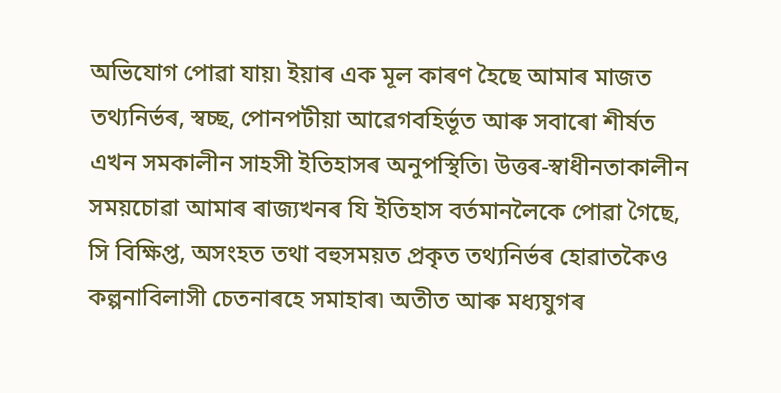অভিযোগ পোৱা যায়৷ ইয়াৰ এক মূল কাৰণ হৈছে আমাৰ মাজত তথ্যনিৰ্ভৰ, স্বচ্ছ, পোনপটীয়া আৱেগবহিৰ্ভূত আৰু সবাৰো শীৰ্ষত এখন সমকালীন সাহসী ইতিহাসৰ অনুপস্থিতি৷ উত্তৰ-স্বাধীনতাকালীন সময়চোৱা আমাৰ ৰাজ্যখনৰ যি ইতিহাস বৰ্তমানলৈকে পোৱা গৈছে, সি বিক্ষিপ্ত, অসংহত তথা বহুসময়ত প্ৰকৃত তথ্যনিৰ্ভৰ হোৱাতকৈও কল্পনাবিলাসী চেতনাৰহে সমাহাৰ৷ অতীত আৰু মধ্যযুগৰ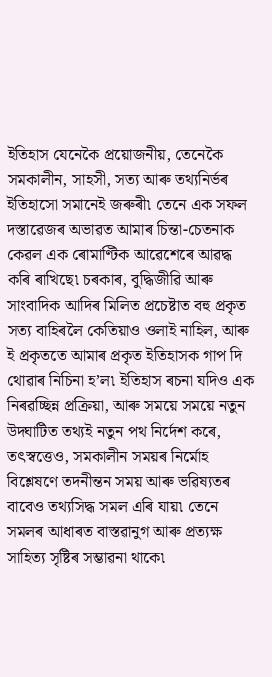ইতিহাস যেনেকৈ প্ৰয়োজনীয়, তেনেকৈ সমকালীন, সাহসী, সত্য আৰু তথ্যনিৰ্ভৰ ইতিহাসো সমানেই জৰুৰী৷ তেনে এক সফল দস্তাৱেজৰ অভাৱত আমাৰ চিন্তা-চেতনাক কেৱল এক ৰোমাণ্টিক আৱেশেৰে আৱদ্ধ কৰি ৰাখিছে৷ চৰকাৰ, বুদ্ধিজীৱি আৰু সাংবাদিক আদিৰ মিলিত প্ৰচেষ্টাত বহু প্ৰকৃত সত্য বাহিৰলৈ কেতিয়াও ওলাই নাহিল, আৰু ই প্ৰকৃততে আমাৰ প্ৰকৃত ইতিহাসক গাপ দি থোৱাৰ নিচিনা হ’ল৷ ইতিহাস ৰচনা যদিও এক নিৰৱচ্ছিন্ন প্ৰক্ৰিয়া, আৰু সময়ে সময়ে নতুন উদ্ঘাটিত তথ্যই নতুন পথ নিৰ্দেশ কৰে, তৎস্বত্তেও, সমকালীন সময়ৰ নিৰ্মোহ বিশ্লেষণে তদনীন্তন সময় আৰু ভৱিষ্যতৰ বাবেও তথ্যসিদ্ধ সমল এৰি যায়৷ তেনে সমলৰ আধাৰত বাস্তৱানুগ আৰু প্ৰত্যক্ষ সাহিত্য সৃষ্টিৰ সম্ভাৱনা থাকে৷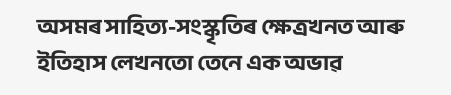অসমৰ সাহিত্য-সংস্কৃতিৰ ক্ষেত্ৰখনত আৰু ইতিহাস লেখনতো তেনে এক অভাৱ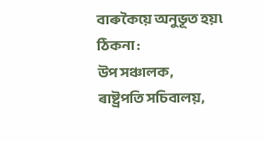বাৰুকৈয়ে অনুভূত হয়৷
ঠিকনা :
উপ সঞ্চালক,
ৰাষ্ট্ৰপতি সচিবালয়,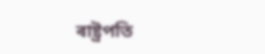ৰাষ্ট্ৰপতি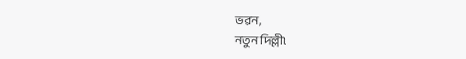ভৱন,
নতুন দিল্লী৷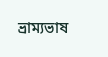ভ্ৰাম্যভাষ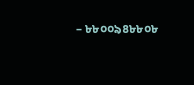– ৮৮০০৯৪৮৮০৮